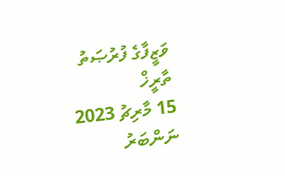ވަޒީފާގެ ފުރުޞަތު
ތާރީޚް
15 މާރިޗު 2023
ނަންބަރު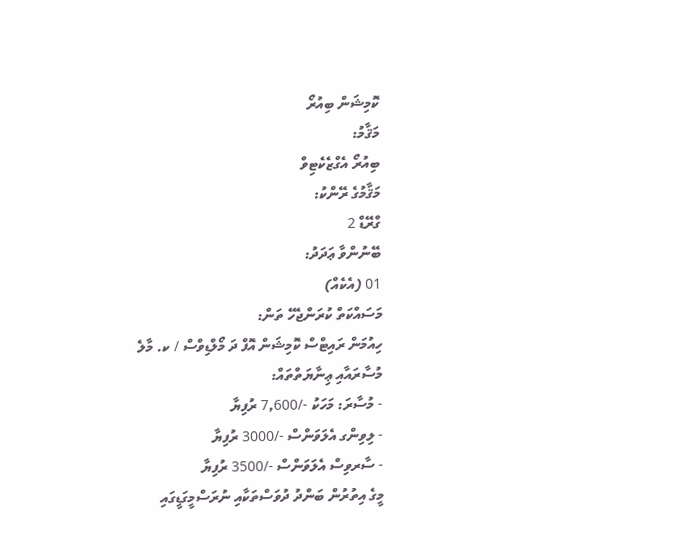ކޮމިޝަން ބިއުރޯ
މަޤާމު:
ބިއުރޯ އެގްޒެކެޓިވް
މަޤާމުގެ ރޭންކު:
ގްރޭޑް 2
ބޭނުންވާ ޢަދަދު:
01 (އެކެއް)
މަސައްކަތް ކުރަންޖެހޭ ތަން:
ހިއުމަން ރައިޓްސް ކޮމިޝަން އޮފް ދަ މޯލްޑިވްސް / ކ. މާލެ
މުސާރައާއި ޢިނާޔަތްތައް:
- މުސާރަ: މަހަކު -/7,600 ރުފިޔާ
- ލިވިންގ އެލަވަންސް -/3000 ރުފިޔާ
- ސާރވިސް އެލަވަންސް -/3500 ރުފިޔާ
މީގެ އިތުރުން ބަންދު ދުވަސްތަކާއި ނުރަސްމީގަޑީގައި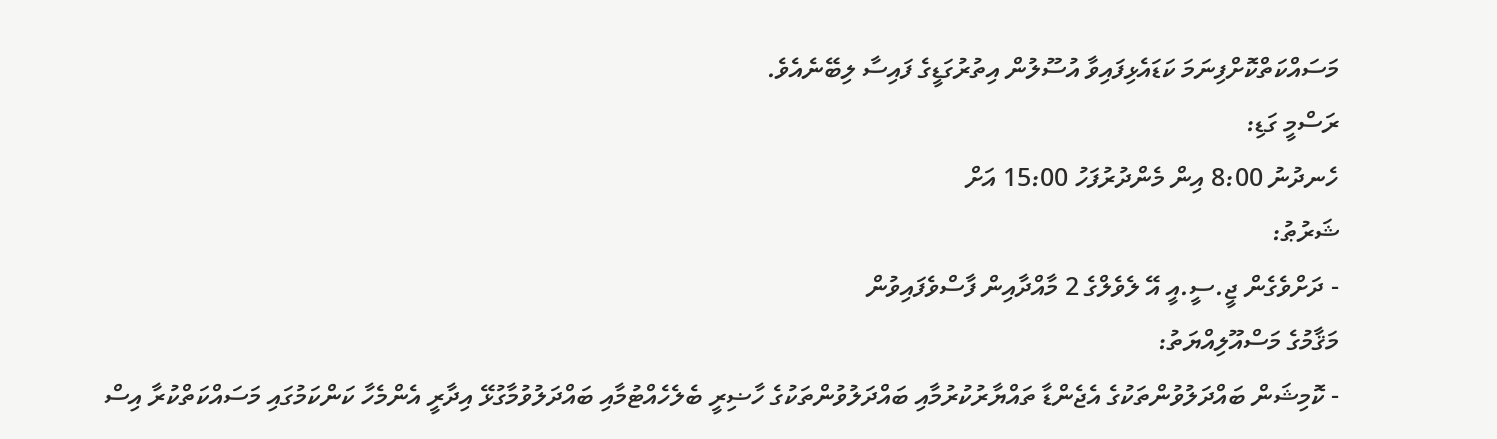މަސައްކަތްކޮށްފިނަމަ ކަޑައެޅިފައިވާ އުސޫލުން އިތުރުގަޑީގެ ފައިސާ ލިބޭނެއެވެ.
ރަސްމީ ގަޑި:
ހެނދުނު 8:00 އިން މެންދުރުފަހު 15:00 އަށް
ޝަރުޠު:
- ދަށްވެގެން ޖީ.ސީ.އީ އޭ ލެވެލްގެ 2 މާއްދާއިން ފާސްވެފައިވުން
މަޤާމުގެ މަސްއޫލިއްޔަތު:
- ކޮމިޝަން ބައްދަލުވުންތަކުގެ އެޖެންޑާ ތައްޔާރުކުރުމާއި ބައްދަލުވުންތަކުގެ ހާޟިރީ ބެލެހެއްޓުމާއި ބައްދަލުވުމާގުޅޭ އިދާރީ އެންމެހާ ކަންކަމުގައި މަސައްކަތްކުރާ އިސް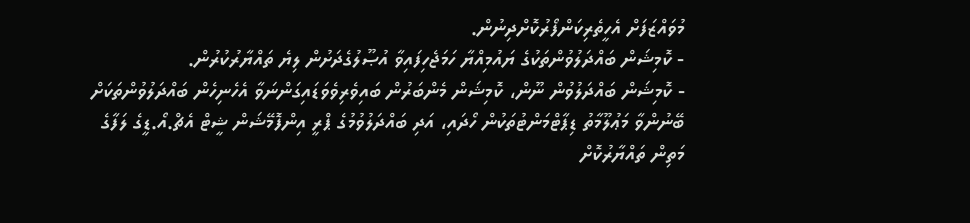މުވައްޒަފަށް އެހީތެރިކަންފޯރުކޮށްދިނުން.
- ކޮމިޝަން ބައްދަލުވުންތަކުގެ ޔައުމިއްޔާ ހަމަޖެހިފައިވާ އުޞޫލުގެދަށުން ލިޔެ ތައްޔާރުކުރުން.
- ކޮމިޝަން ބައްދަލުވުން ނޫން، ކޮމިޝަން މެންބަރުން ބައިވެރިވެވަޑައިގަންނަވާ އެހެނިހެން ބައްދަލުވުންތަކަށް ބޭނުންވާ މަޢުލޫމާތު ޑިޕާޓްމަންޓުތަކުން ހޯދައި، އަދި ބައްދަލުވުމުގެ ޕްރީ އިންފޮމޭޝަން ޝީޓް އެޗް.އޯ.ޑީގެ ލަފާގެ މަތިން ތައްޔާރުކޮށް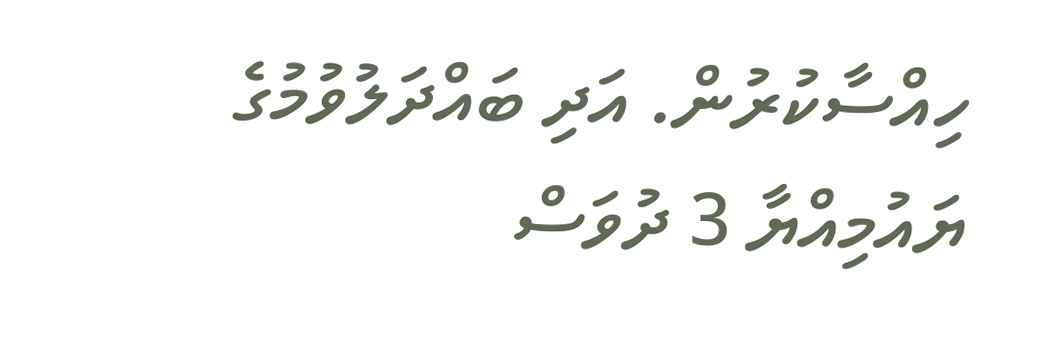ހިއްސާކުރުން. އަދި ބައްދަލުވުމުގެ ޔައުމިއްޔާ 3 ދުވަސް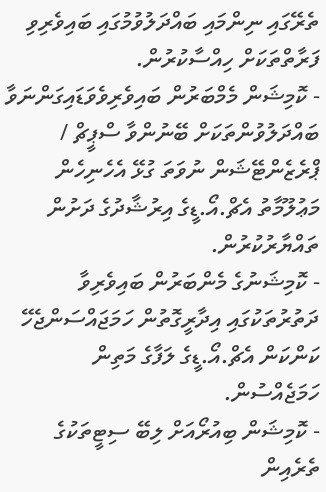ތެރޭގައި ނިންމައި ބައްދަލުވުމުގައި ބައިވެރިވި ފަރާތްތަކަށް ހިއްސާކުރުން.
- ކޮމިޝަން މެމްބަރުން ބައިވެރިވެވަޑައިގަންނަވާ ބައްދަލުވުންތަކަށް ބޭނުންވާ ސްޕީޗް / ޕްރެޒެންޓޭޝަން ނުވަތަ ގުޅޭ އެހެނިހެން މަޢުލޫމާތު އެޗް.އޯ.ޑީގެ އިރުޝާދުގެ ދަށުން ތައްޔާރުކުރުން.
- ކޮމިޝަނުގެ މެންބަރުން ބައިވެރިވާ ދަތުރުތަކުގައި އިދާރީގޮތުން ހަމަޖައްސަންޖެހޭ ކަންކަން އެޗް.އޯ.ޑީގެ ލަފާގެ މަތިން ހަމަޖެއްސުން.
- ކޮމިޝަން ބިއުރޯއަށް ލިބޭ ސިޓީތަކުގެ ތެރެއިން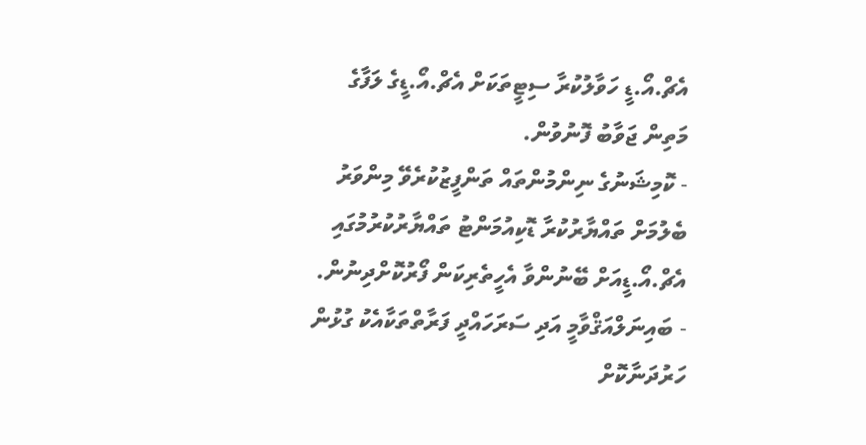އެޗް.އޯ.ޑީ ހަވާލުކުރާ ސިޓީތަކަށް އެޗް.އޯ.ޑީގެ ލަފާގެ މަތިން ޖަވާބު ފޮނުވުން.
- ކޮމިޝަނުގެ ނިންމުންތައް ތަންފީޒުކުރެވޭ މިންވަރު ބެލުމަށް ތައްޔާރުކުރާ ޑޮކިއުމަންޓު ތައްޔާރުކުރުމުގައި އެޗް.އޯ.ޑީއަށް ބޭނުންވާ އެހީތެރިކަން ފޯރުކޮށްދިނުން.
- ބައިނަލްއަޤްވާމީ އަދި ސަރަހައްދީ ފަރާތްތަކާއެކު ގުޅުން ހަރުދަނާކޮށް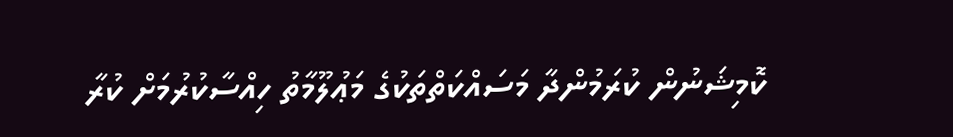ކޮމިޝަނުން ކުރަމުންދާ މަސައްކަތްތަކުގެ މަޢުލޫމާތު ހިއްސާކުރުމަށް ކުރާ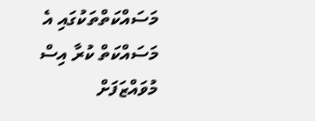މަސައްކަތްތަކުގައި އެ މަސައްކަތް ކުރާ އިސް މުވައްޒަފަށް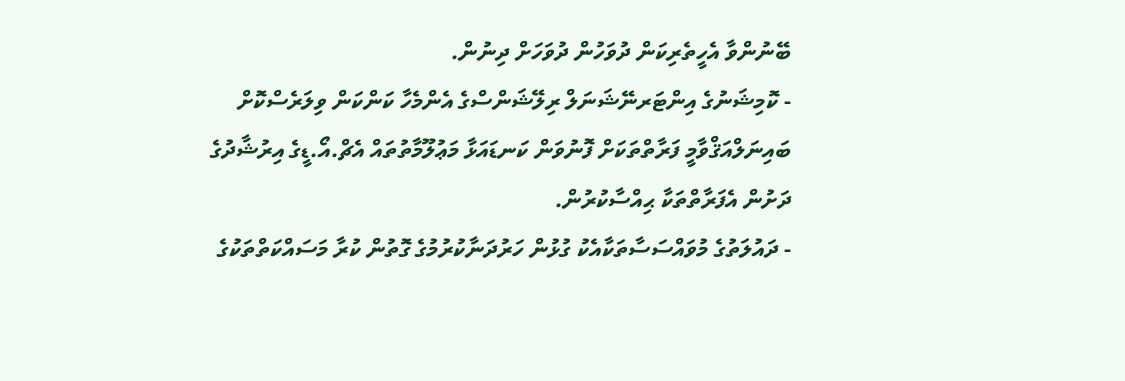ބޭނުންވާ އެހީތެރިކަން ދުވަހުން ދުވަހަށް ދިނުން.
- ކޮމިޝަނުގެ އިންޓަރނޭޝަނަލް ރިލޭޝަންސްގެ އެންމެހާ ކަންކަން ވިލަރެސްކޮށް ބައިނަލްއަޤްވާމީ ފަރާތްތަކަށް ފޮނުވަން ކަނޑައަޅާ މަޢުލޫމާތުތައް އެޗް.އޯ.ޑީގެ އިރުޝާދުގެ ދަށުން އެފަރާތްތަކާ ޙިއްސާކުރުން.
- ދައުލަތުގެ މުވައްސަސާތަކާއެކު ގުޅުން ހަރުދަނާކުރުމުގެ ގޮތުން ކުރާ މަސައްކަތްތަކުގެ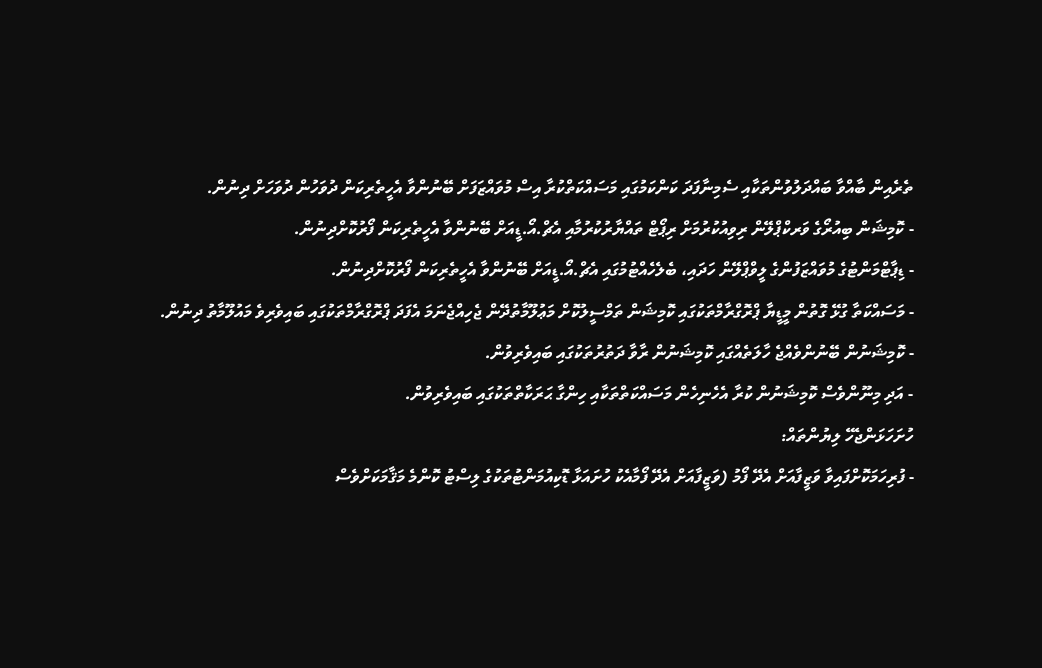ތެރެއިން ބާއްވާ ބައްދަލުވުންތަކާއި ސެމިނާފަދަ ކަންކަމުގައި މަސައްކަތްކުރާ އިސް މުވައްޒަފަށް ބޭނުންވާ އެހީތެރިކަން ދުވަހުން ދުވަހަށް ދިނުން.
- ކޮމިޝަން ބިއުރޯގެ ވަރކްޕްލޭން ރިވިއުކުރުމަށް ރިޕޯޓް ތައްޔާރުކުރުމާއި އެޗް.އޯ.ޑީއަށް ބޭނުންވާ އެހީތެރިކަން ފޯރުކޮށްދިނުން.
- ޑިޕާޓްމަންޓުގެ މުވައްޒަފުންގެ ލީވްޕްލޭން ހަދައި، ބެލެހެއްޓުމުގައި އެޗް.އޯ.ޑީއަށް ބޭނުންވާ އެހީތެރިކަން ފޯރުކޮށްދިނުން.
- މަސައްކަތާ ގުޅޭ ގޮތުން މީޑީޔާ ޕްރޮގްރާމްތަކުގައި ކޮމިޝަން ތަމްސީލުކޮށް މަޢުލޫމާތުދޭން ޖެހިއްޖެނަމަ އެފަދަ ޕްރޮގްރާމްތަކުގައި ބައިވެރިވެ މައުލޫމާތު ދިނުން.
- ކޮމިޝަނުން ބޭނުންވެއްޖެ ހާލަތެއްގައި ކޮމިޝަނުން ރާވާ ދަތުރުތަކުގައި ބައިވެރިވުން.
- އަދި މިނޫންވެސް ކޮމިޝަނުން ކުރާ އެހެނިހެން މަސައްކަތްތަކާއި ހިންގާ ޙަރަކާތްތަކުގައި ބައިވެރިވުން.
ހުށަހަޅަންޖެހޭ ލިޔުންތައް:
- ފުރިހަމަކޮށްފައިވާ ވަޒީފާއަށް އެދޭ ފޯމު (ވަޒީފާއަށް އެދޭ ފޯމާއެކު ހުށައަޅާ ޑޮކިއުމަންޓުތަކުގެ ލިސްޓު ކޮންމެ މަޤާމަކަށްވެސް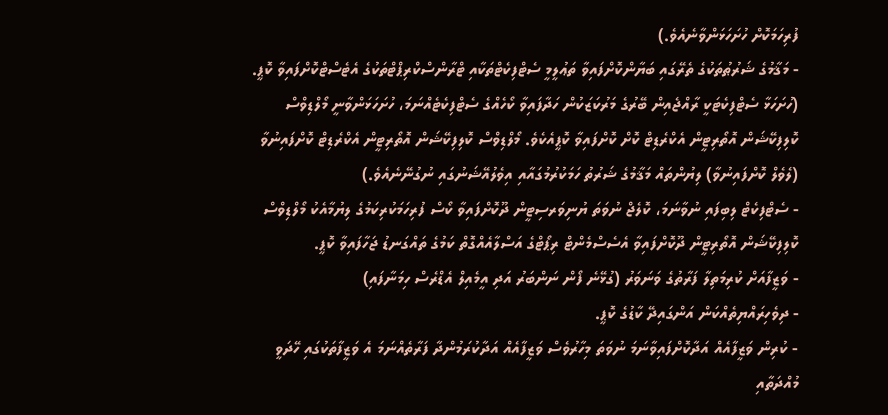ފުރިހަމަކޮށް ހުށަހަޅަންވާނެއެވެ.)
- މަޤާމުގެ ޝަރުޠުތަކުގެ ތެރޭގައި ބަޔާންކޮށްފައިވާ ތަޢުލީމީ ސެޓްފިކެޓްތަކާއި ޓްރާންސްކްރިޕްޓްތަކުގެ އެޓެސްޓްކޮށްފައިވާ ކޮޕީ. (ހުށަހަޅާ ސެޓްފިކެޓަކީ ރާއްޖެއިން ބޭރުގެ މަރުކަޒަކުން ހަދާފައިވާ ކޯހެއްގެ ސެޓްފިކެޓެއްނަމަ، ހުށަހަޅަންވާނީ މޯލްޑިވްސް ކޮލިފިކޭޝަން އޮތޯރިޓީން އެކްރެޑިޓް ކޮށް ކޮށްފައިވާ ކޮޕީއެކެވެ. މޯލްޑިވްސް ކޮލިފިކޭޝަން އޮތޯރިޓީން އެކްރެޑިޓް ކޮށްފައިނުވާ (ލެވެލް ކޮށްފައިނުވާ) ލިޔުންތައް މަޤާމުގެ ޝަރުތު ހަމަކުރުމުގައާއި އިވެލުއޭޝަނުގައި ނުގުނޭނެއެވެ.)
- ސެޓްފިކެޓް ލިބިފައި ނުވާނަމަ، ކޮލެޖް ނުވަތަ ޔުނިވަރސިޓީން ދޫކޮށްފައިވާ ކޯސް ފުރިހަމަކުރިކަމުގެ ލިޔުމާއެކު މޯލްޑިވްސް ކޮލިފިކޭޝަން އޮތޯރިޓީން ދޫކޮށްފައިވާ އެސެސްމެންޓް ރިޕޯޓްގެ އަސްލާއެއްގޮތް ކަމުގެ ތައްގަނޑު ޖަހާފައިވާ ކޮޕީ.
- ވަޒީފާއަށް ކުރިމަތިލާ ފަރާތުގެ ވަނަވަރު (ގުޅޭނެ ފޯން ނަންބަރު އަދި އީމެއިލް އެޑްރެސް ހިމަނާފައި)
- ދިވެހިރައްޔިތެއްކަން އަންގައިދޭ ކާޑުގެ ކޮޕީ.
- ކުރިން ވަޒީފާއެއް އަދާކޮށްފައިވާނަމަ ނުވަތަ މިހާރުވެސް ވަޒީފާއެއް އަދާކުރަމުންދާ ފަރާތެއްނަމަ އެ ވަޒީފާތަކުގައި ހޭދަވީ މުއްދަތާއި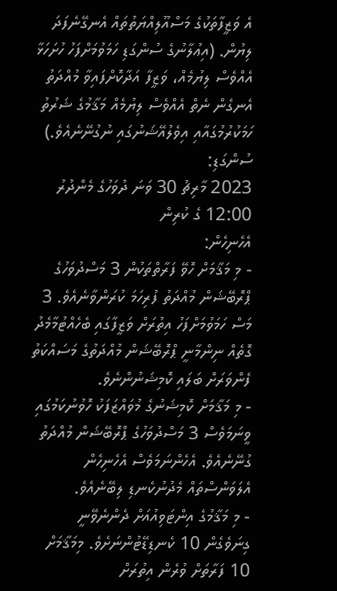އެ ވަޒީފާތަކުގެ މަސްއޫލިއްޔަތުތައް އެނގޭނެފަދަ ލިޔުން. (އިޢުލާނުގެ ސުންގަޑި ހަމަވުމަށްފަހު ހުށަހަޅާ އެއްވެސް ލިޔުމެއް، ވަޒީފާ އަދާކޮށްފައިވާ މުއްދަތު އެނގެން ނެތް އެއްވެސް ލިޔުމެއް މަޤާމުގެ ޝަރުތު ހަމަކުރުމުގައާއި އިވެލުއޭޝަނުގައި ނުގުނޭނެއެވެ.)
ސުންގަޑި:
2023 މާރިޗު 30 ވަނަ ދުވަހުގެ މެންދުރު 12:00 ގެ ކުރިން
އެހެނިހެން:
- މި މަޤާމަށް ހޮވޭ ފަރާތްތަކުން 3 މަސްދުވަހުގެ ޕްރޮބޭޝަން މުއްދަތު ފުރިހަމަ ކުރަންވާނެއެވެ. 3 މަސް ހަމަވުމަށްފަހު އިތުރަށް ވަޒީފާގައި ބެހެއްޓުމާމެދު ގޮތެއް ނިންމާނީ ޕްރޮބޭޝަން މުއްދަތުގެ މަސައްކަތު ފެންވަރަށް ބަލައި ކޮމިޝަނުންނެވެ.
- މި މަޤާމަށް ކޮމިޝަނުގެ މުވައްޒަފަކު ހޮވުނުކަމުގައި ވީނަމަވެސް 3 މަސްދުވަހުގެ ޕްރޮބޭޝަން މުއްދަތު ގުނޭނެއެވެ. އެހެންނަމަވެސް އެހެނިހެން އެލަވަންސްތައް މެދުނުކެނޑި ލިބޭނެއެވެ.
- މި މަޤާމުގެ އިންޓަވިއުއަށް ދެންނެވޭނީ ގިނަވެގެން 10 ކެނޑިޑޭޓުންނަށެވެ. މިމަޤާމަށް 10 ފަރާތަށް ވުރެން އިތުރަށް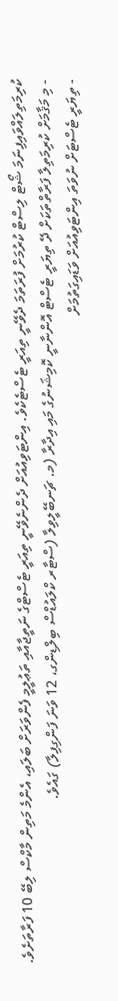ކުރިމަތިލައްވައިފިނަމަ ޝޯޓް ލިސްޓް ކުރުމަށް ފުރަތަމަ ދެވޭނީ ތިއަރީ ޓެސްޓެކެވެ. އިންޓަވިއުއަށް ދެންނެވޭނީ ތިއަރީ ޓެސްޓްގެ ނަތީޖާއާއި ތަޢުލީމީ ފެންވަރަށް ބަލައި، އެންމެ މަތިން މާކްސް ލިބޭ 10 ފަރާތަށެވެ.
- މި މަޤާމަށް ކުރިމަތިލާ ފަރާތްތަކަށް ދޭ ތިޔަރީ ޓެސްޓް އޮންނާނީ ކޮމިޝަނުގެ މައި އިދާރާ (މ. ޗަނބޭލީވިލާ (ސްޓާރ ކްލައުޑްސް ބިލްޑިންގ، 12 ވަނަ ފަންގިފިލާ) ގައެވެ.
- ތިޔަރީ ޓެސްޓަށް ނުވަތަ އިންޓަވިއުއަށް ވަޑައިގަތުމަށް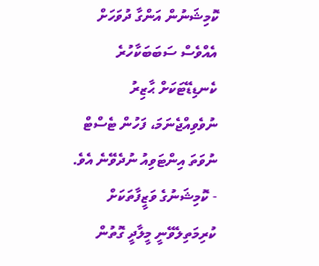ކޮމިޝަނުން އަންގާ ދުވަހަށް އެއްވެސް ސަބަބަކާހުރެ ކެނޑިޑޭޓަކަށް ޙާޒިރު ނުވެވިއްޖެނަމަ، ފަހުން ޓެސްޓް ނުވަތަ އިންޓަވިއު ނުދެވޭނެ އެވެ.
- ކޮމިޝަނުގެ ވަޒީފާތަކަށް ކުރިމަތިލެވޭނީ މީލާދީ ގޮތުން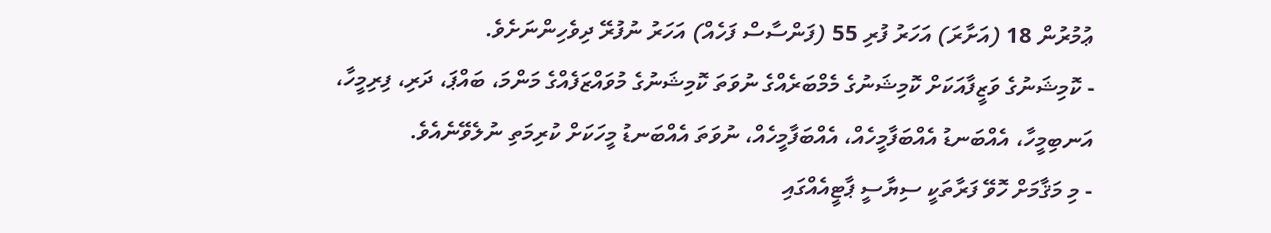ޢުމުރުން 18 (އަށާރަ) އަހަރު ފުރި 55 (ފަންސާސް ފަހެއް) އަހަރު ނުފުރޭ ދިވެހިންނަށެވެ.
- ކޮމިޝަނުގެ ވަޒީފާއަކަށް ކޮމިޝަނުގެ މެމްބަރެއްގެ ނުވަތަ ކޮމިޝަނުގެ މުވައްޒަފެއްގެ މަންމަ، ބައްޕަ، ދަރި، ފިރިމީހާ، އަނބިމީހާ، އެއްބަނޑު އެއްބަފާމީހެއް، އެއްބަފާމީހެއް، ނުވަތަ އެއްބަނޑު މީހަކަށް ކުރިމަތި ނުލެވޭނެއެވެ.
- މި މަޤާމަށް ހޮވޭ ފަރާތަކީ ސިޔާސީ ޕާޓީއެއްގައި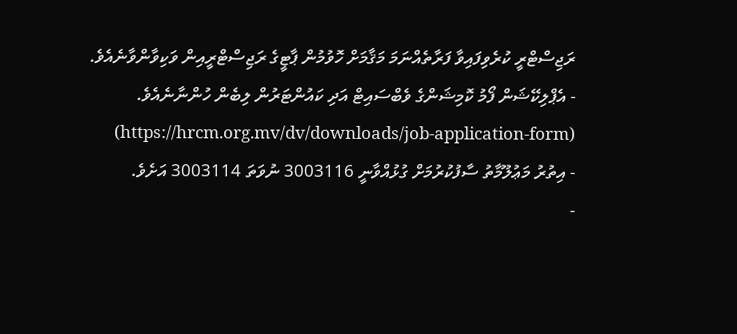ރަޖިސްޓްރީ ކުރެވިފައިވާ ފަރާތެއްނަމަ މަޤާމަށް ހޮވުމުން ޕާޓީގެ ރަޖިސްޓްރީއިން ވަކިވާންވާނެއެވެ.
- އެޕްލިކޭޝަން ފޯމު ކޮމިޝަންގެ ވެބްސައިޓް އަދި ކައުންޓަރުން ލިބެން ހުންނާނެއެވެ. (https://hrcm.org.mv/dv/downloads/job-application-form)
- އިތުރު މަޢުލޫމާތު ސާފުކުރުމަށް ގުޅުއްވާނީ 3003116 ނުވަތަ 3003114 އަށެވެ.
-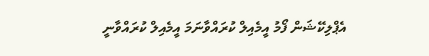އެޕްލިކޭޝަން ފޯމު އީމެއިލް ކުރައްވާނަމަ އީމެއިލް ކުރައްވާނީ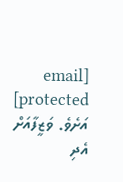[email protected] އަށެވެ. ވަޒީފާއަށް އެދި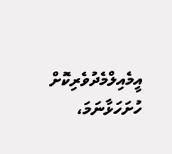އީމެއިލްމެދުވެރިކޮށް ހުށަހަޅާނަމަ،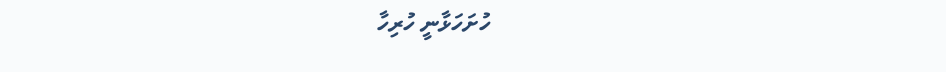ހުށަހަޅާނީ ހުރިހާ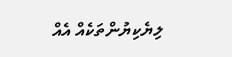ލިޔެކިޔުންތަކެއް އެއް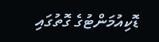ޑޮކިއުމަންޓުގެ ގޮތުގައި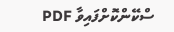ސްކޭންކޮށްފައިވާ PDF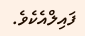ފައިލްއެކެވެ.